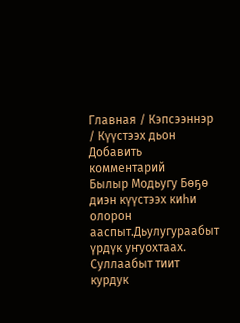Главная / Кэпсээннэр / Күүстээх дьон
Добавить комментарий
Былыр Модьугу Бөҕө диэн күүстээх киһи олорон ааспыт.Дьулугураабыт үрдүк уҥуохтаах. Суллаабыт тиит курдук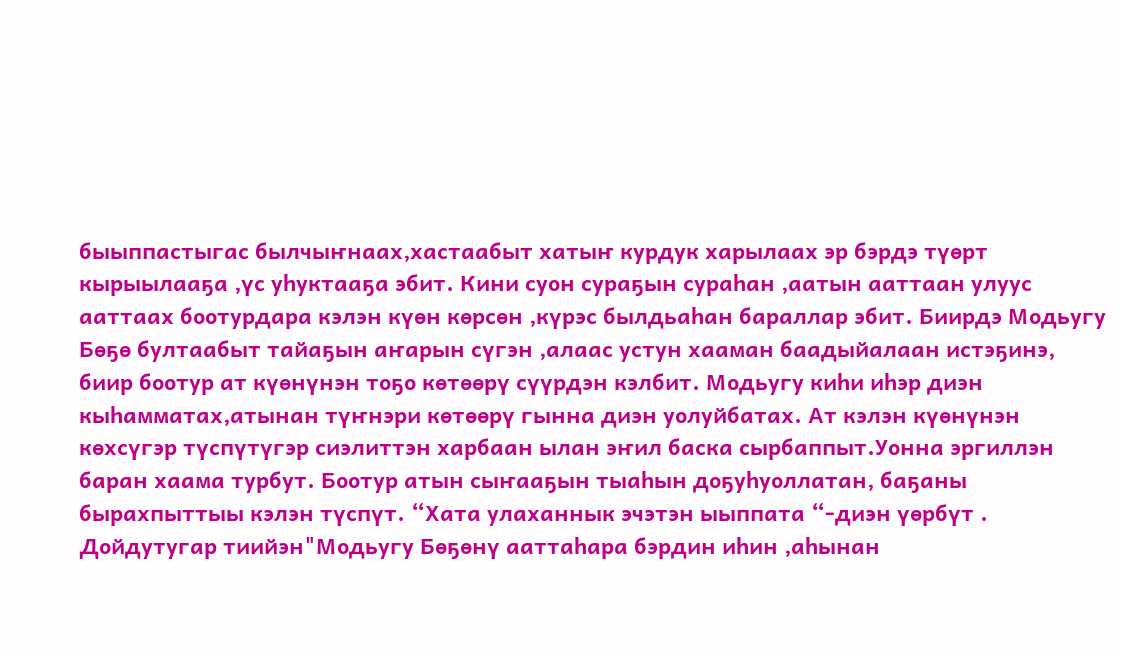быыппастыгас былчыҥнаах,хастаабыт хатыҥ курдук харылаах эр бэрдэ түөрт кырыылааҕа ,үс уһуктааҕа эбит. Кини суон сураҕын сураһан ,аатын ааттаан улуус ааттаах боотурдара кэлэн күөн көрсөн ,күрэс былдьаһан бараллар эбит. Биирдэ Модьугу Бөҕө бултаабыт тайаҕын аҥарын сүгэн ,алаас устун хааман баадыйалаан истэҕинэ, биир боотур ат күөнүнэн тоҕо көтөөрү сүүрдэн кэлбит. Модьугу киһи иһэр диэн кыһамматах,атынан түҥнэри көтөөрү гынна диэн уолуйбатах. Ат кэлэн күөнүнэн көхсүгэр түспүтүгэр сиэлиттэн харбаан ылан эҥил баска сырбаппыт.Уонна эргиллэн баран хаама турбут. Боотур атын сыҥааҕын тыаһын доҕуһуоллатан, баҕаны бырахпыттыы кэлэн түспүт. “Хата улаханнык эчэтэн ыыппата “-диэн үөрбүт . Дойдутугар тиийэн"Модьугу Бөҕөнү ааттаһара бэрдин иһин ,аһынан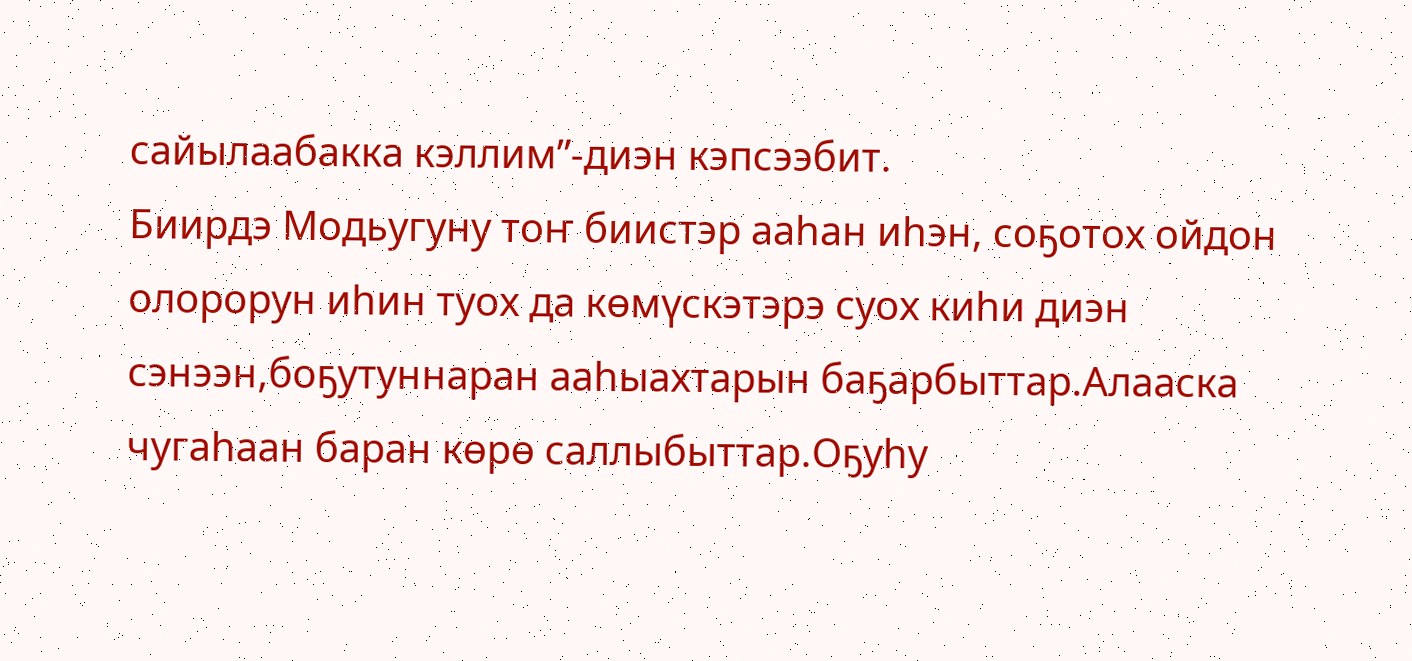сайылаабакка кэллим”-диэн кэпсээбит.
Биирдэ Модьугуну тоҥ биистэр ааһан иһэн, соҕотох ойдон олорорун иһин туох да көмүскэтэрэ суох киһи диэн сэнээн,боҕутуннаран ааһыахтарын баҕарбыттар.Алааска чугаһаан баран көрө саллыбыттар.Оҕуһу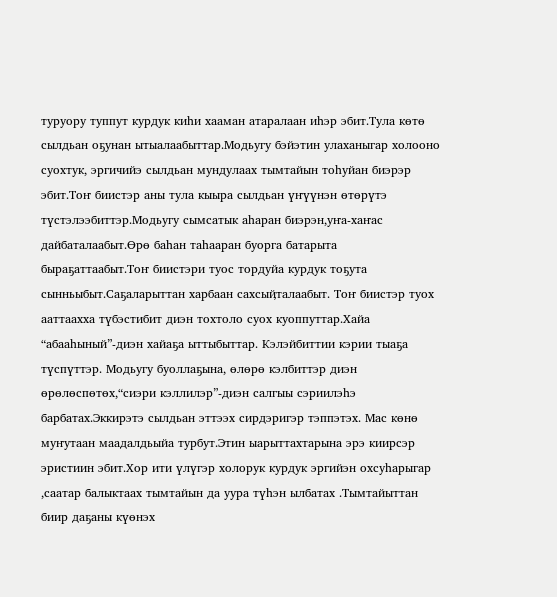туруору туппут курдук киһи хааман атаралаан иһэр эбит.Тула көтө сылдьан оҕунан ытыалаабыттар.Модьугу бэйэтин улаханыгар холооно суохтук, эргичийэ сылдьан мундулаах тымтайын тоһуйан биэрэр эбит.Тоҥ биистэр аны тула кыыра сылдьан үҥүүнэн өтөрүтэ түстэлээбиттэр.Модьугу сымсатык аһаран биэрэн,уҥа-хаҥас дайбаталаабыт.Өрө баһан таһааран буорга батарыта быраҕаттаабыт.Тоҥ биистэри туос тордуйа курдук тоҕута сынньыбыт.Саҕаларыттан харбаан сахсыҋталаабыт. Тоҥ биистэр туох ааттаахха түбэстибит диэн тохтоло суох куоппуттар.Хайа “абааһыный”-диэн хайаҕа ыттыбыттар. Кэлэйбиттии кэрии тыаҕа түспүттэр. Модьугу буоллаҕына, өлөрө кэлбиттэр диэн өрөлөспөтөх,“сиэри кэллилэр”-диэн салгыы сэриилэһэ барбатах.Эккирэтэ сылдьан эттээх сирдэригэр тэппэтэх. Мас көнө муҥутаан маадалдьыйа турбут.Этин ыарыттахтарына эрэ киирсэр эристиин эбит.Хор ити үлүгэр холорук курдук эргийэн охсуһарыгар ,саатар балыктаах тымтайын да уура түһэн ылбатах .Тымтайыттан биир даҕаны күөнэх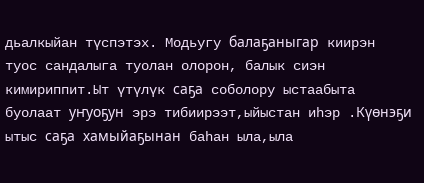дьалкыйан түспэтэх. Модьугу балаҕаныгар киирэн туос сандалыга туолан олорон, балык сиэн кимириппит.Ыт үтүлүк саҕа соболору ыстаабыта буолаат уҥуоҕун эрэ тибиирээт,ыйыстан иһэр .Күөнэҕи ытыс саҕа хамыйаҕынан баһан ыла,ыла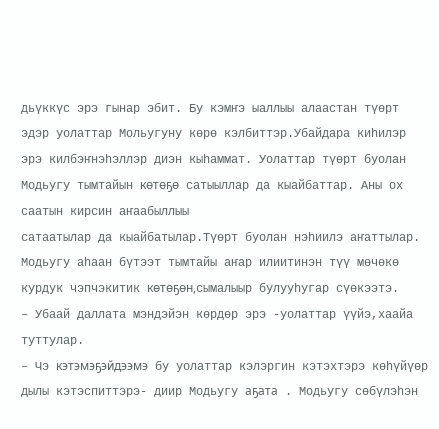дьүккүс эрэ гынар эбит. Бу кэмҥэ ыаллыы алаастан түөрт эдэр уолаттар Мольугуну көрө кэлбиттэр.Убайдара киһилэр эрэ килбэҥнэһэллэр диэн кыһаммат. Уолаттар түөрт буолан Модьугу тымтайын көтөҕө сатыыллар да кыайбаттар. Аны ох саатын кирсин аҥаабыллыы
сатаатылар да кыайбатылар.Түөрт буолан нэһиилэ аҥаттылар. Модьугу аһаан бүтээт тымтайы аҥар илиитинэн түү мөчөкө курдук чэпчэкитик көтөҕөн,сымалыыр булууһугар сүөкээтэ.
– Убаай даллата мэндэйэн көрдөр эрэ -уолаттар үүйэ,хаайа туттулар.
– Чэ кэтэмэҕэйдээмэ бу уолаттар кэлэргин кэтэхтэрэ көһүйүөр дылы кэтэспиттэрэ- диир Модьугу аҕата . Модьугу сөбүлэһэн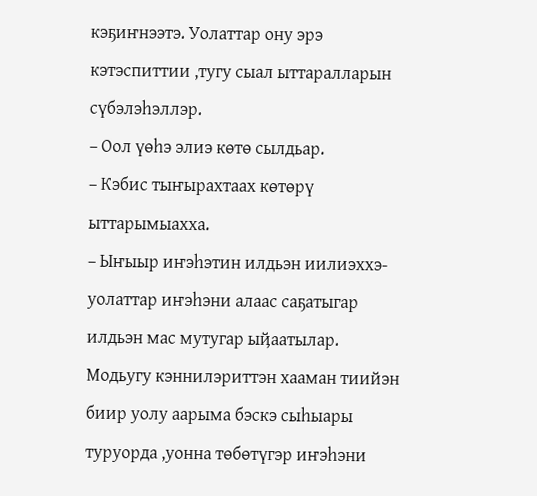кэҕиҥнээтэ. Уолаттар ону эрэ кэтэспиттии ,тугу сыал ыттаралларын сүбэлэһэллэр.
– Оол үөһэ элиэ көтө сылдьар.
– Кэбис тыҥырахтаах көтөрү ыттарымыахха.
– Ыҥыыр иҥэһэтин илдьэн иилиэххэ-уолаттар иҥэһэни алаас саҕатыгар илдьэн мас мутугар ыҋаатылар. Модьугу кэннилэриттэн хааман тиийэн биир уолу аарыма бэскэ сыһыары туруорда ,уонна төбөтүгэр иҥэһэни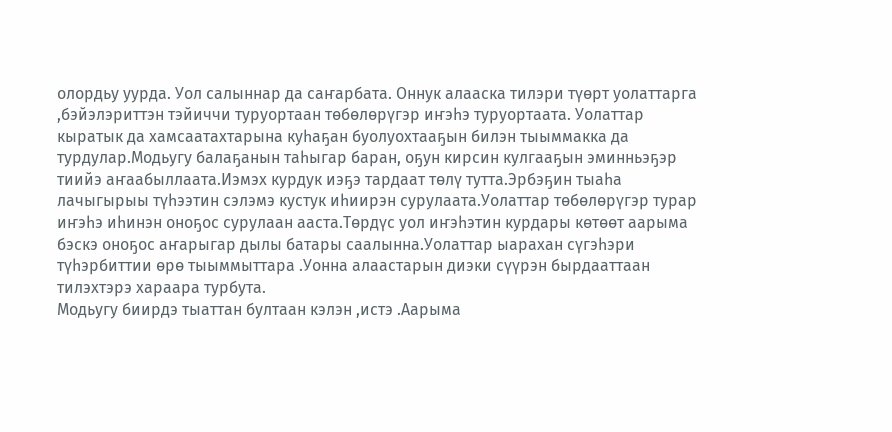олордьу уурда. Уол салыннар да саҥарбата. Оннук алааска тилэри түөрт уолаттарга ,бэйэлэриттэн тэйиччи туруортаан төбөлөрүгэр иҥэһэ туруортаата. Уолаттар кыратык да хамсаатахтарына куһаҕан буолуохтааҕын билэн тыыммакка да турдулар.Модьугу балаҕанын таһыгар баран, оҕун кирсин кулгааҕын эминньэҕэр тиийэ аҥаабыллаата.Иэмэх курдук иэҕэ тардаат төлү тутта.Эрбэҕин тыаһа лачыгырыы түһээтин сэлэмэ кустук иһиирэн сурулаата.Уолаттар төбөлөрүгэр турар иҥэһэ иһинэн оноҕос сурулаан ааста.Төрдүс уол иҥэһэтин курдары көтөөт аарыма бэскэ оноҕос аҥарыгар дылы батары саалынна.Уолаттар ыарахан сүгэһэри түһэрбиттии өрө тыыммыттара .Уонна алаастарын диэки сүүрэн бырдааттаан тилэхтэрэ хараара турбута.
Модьугу биирдэ тыаттан бултаан кэлэн ,истэ .Аарыма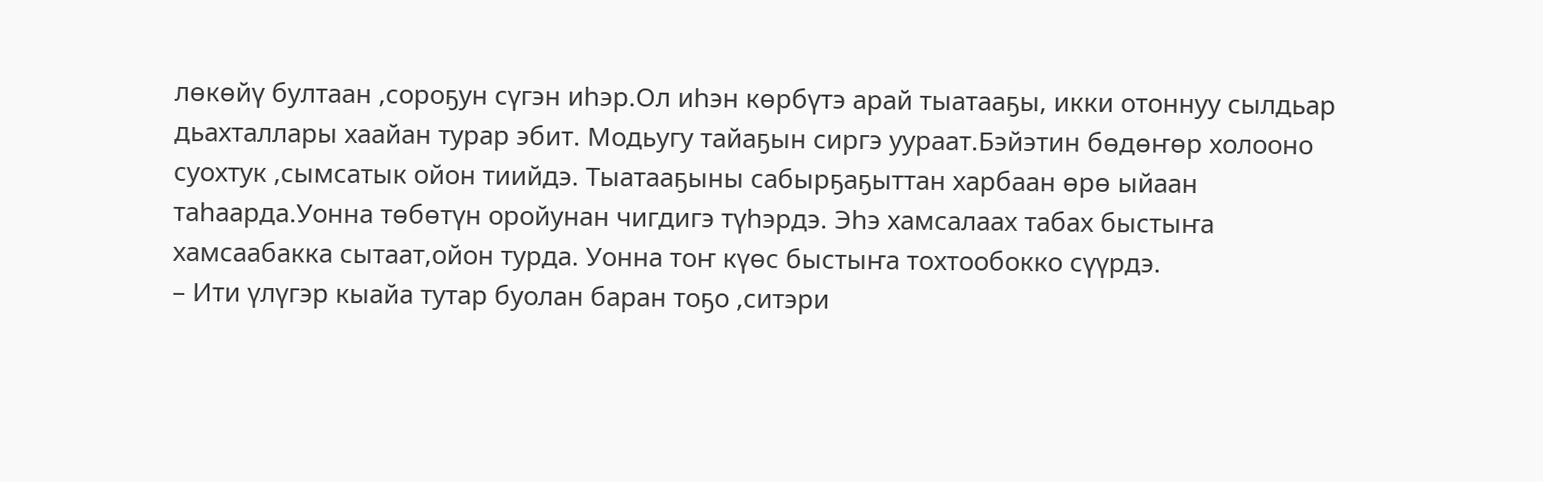лөкөйү бултаан ,сороҕун сүгэн иһэр.Ол иһэн көрбүтэ арай тыатааҕы, икки отоннуу сылдьар дьахталлары хаайан турар эбит. Модьугу тайаҕын сиргэ уураат.Бэйэтин бөдөҥөр холооно суохтук ,сымсатык ойон тиийдэ. Тыатааҕыны сабырҕаҕыттан харбаан өрө ыйаан таһаарда.Уонна төбөтүн оройунан чигдигэ түһэрдэ. Эһэ хамсалаах табах быстыҥа хамсаабакка сытаат,ойон турда. Уонна тоҥ күөс быстыҥа тохтообокко сүүрдэ.
– Ити үлүгэр кыайа тутар буолан баран тоҕо ,ситэри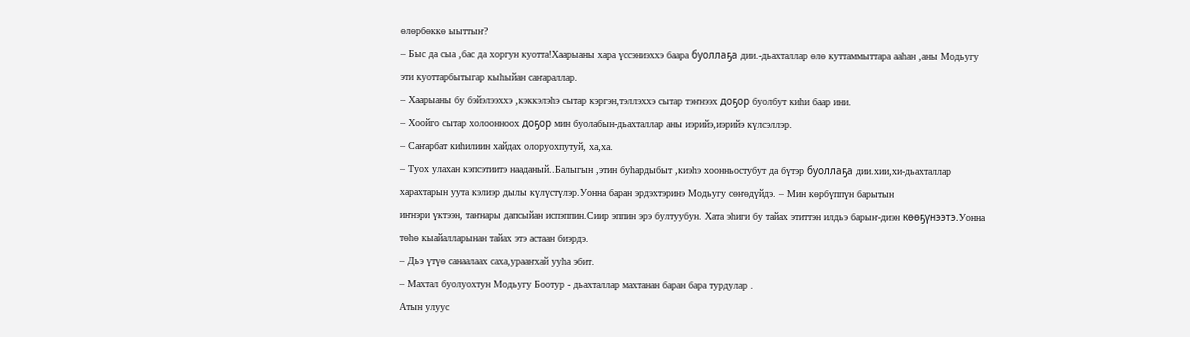өлөрбөккө ыыттыҥ?
– Быс да сыа ,бас да хоргун куотта!Хаарыаны хара үссэниэххэ баара буоллаҕа дии.-дьахталлар өлө куттаммыттара ааһан ,аны Модьугу эти куоттарбытыгар кыһыйан саҥараллар.
– Хаарыаны бу бэйэлээххэ ,кэккэлэһэ сытар кэргэн,тэллэххэ сытар тэҥнээх доҕор буолбут киһи баар ини.
– Хоойго сытар холоонноох доҕор мин буолабын-дьахталлар аны иэрийэ,иэрийэ күлсэллэр.
– Саҥарбат киһилиин хайдах олоруохпутуй, ха,ха.
– Туох улахан кэпсэтиитэ нааданый..Балыгын ,этин буһардыбыт ,киэһэ хоонньостубут да бүтэр буоллаҕа дии.хии,хи-дьахталлар харахтарын уута кэлиэр дылы күлүстүлэр.Уонна баран эрдэхтэринэ Модьугу сөҥөдүйдэ. – Мин көрбүппүн барытын
иҥнэри үктээн, таҥнары дапсыйан испэппин.Сиир эппин эрэ бултуубун. Хата эһиги бу тайах этиттэн илдьэ барыҥ-диэн көөҕүнээтэ.Уонна төһө кыайалларынан тайах этэ астаан биэрдэ.
– Дьэ үтүө санаалаах саха,урааҥхай ууһа эбит.
– Махтал буолуохтун Модьугу Боотур - дьахталлар махтанан баран бара турдулар .
Атын улуус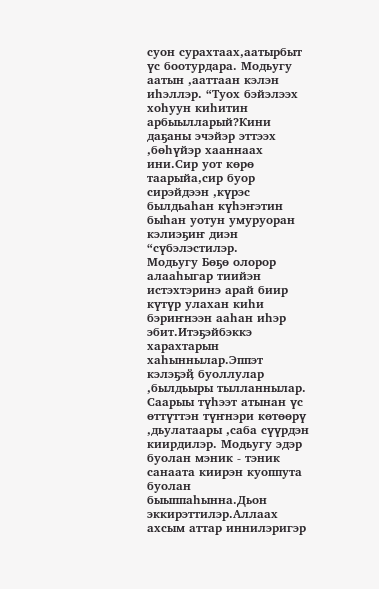суон сурахтаах,аатырбыт үс боотурдара. Модьугу аатын ,ааттаан кэлэн иһэллэр. “Туох бэйэлээх хоһуун киһитин арбыылларый?Кини даҕаны эчэйэр эттээх ,бөһүйэр хааннаах ини.Сир уот көрө таарыйа,сир буор сирэйдээн ,күрэс былдьаһан күһэҥэтин быһан уотун умуруоран кэлиэҕиҥ диэн “сүбэлэстилэр.
Модьугу Бөҕө олорор алааһыгар тиийэн истэхтэринэ арай биир күтүр улахан киһи бэриҥнээн ааһан иһэр эбит.Итэҕэйбэккэ харахтарын хаһыннылар.Эппэт кэлэҕэҋ буоллулар ,былдьыры тылланнылар.
Саарыы түһээт атынан үс өттүттэн түҥнэри көтөөрү ,дьулатаары ,саба сүүрдэн киирдилэр. Модьугу эдэр буолан мэник - тэник санаата киирэн куоппута буолан быыппаһынна.Дьон эккирэттилэр.Аллаах ахсым аттар иннилэригэр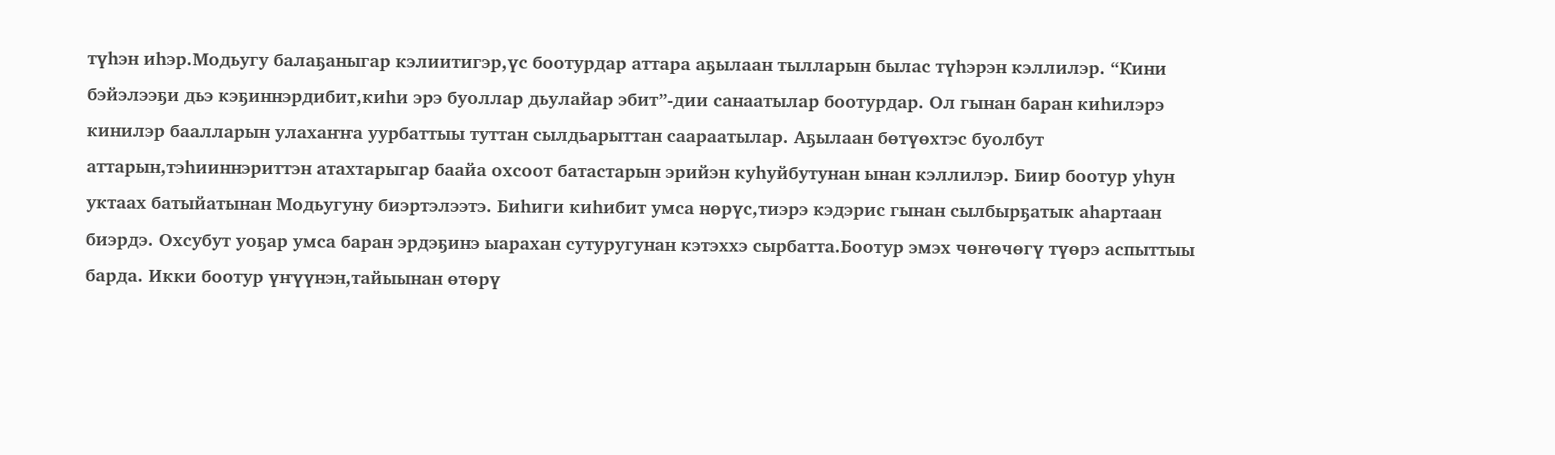түһэн иһэр.Модьугу балаҕаныгар кэлиитигэр,үс боотурдар аттара аҕылаан тылларын былас түһэрэн кэллилэр. “Кини бэйэлээҕи дьэ кэҕиннэрдибит,киһи эрэ буоллар дьулайар эбит”-дии санаатылар боотурдар. Ол гынан баран киһилэрэ кинилэр баалларын улахаҥҥа уурбаттыы туттан сылдьарыттан саараатылар. Аҕылаан бөтүөхтэс буолбут аттарын,тэһииннэриттэн атахтарыгар баайа охсоот батастарын эрийэн куһуйбутунан ынан кэллилэр. Биир боотур уһун уктаах батыйатынан Модьугуну биэртэлээтэ. Биһиги киһибит умса нөрүс,тиэрэ кэдэрис гынан сылбырҕатык аһартаан биэрдэ. Охсубут уоҕар умса баран эрдэҕинэ ыарахан сутуругунан кэтэххэ сырбатта.Боотур эмэх чөҥөчөгү түөрэ аспыттыы барда. Икки боотур үҥүүнэн,тайыынан өтөрү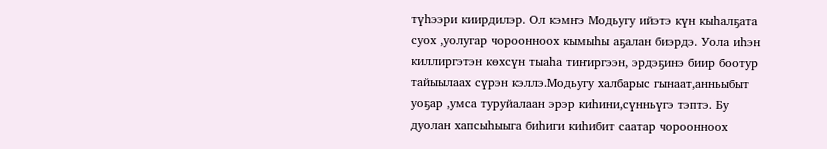түһээри киирдилэр. Ол кэмҥэ Модьугу ийэтэ күн кыһалҕата суох ,уолугар чороонноох кымыһы аҕалан биэрдэ. Уола иһэн киллиргэтэн көхсүн тыаһа тиҥиргээн, эрдэҕинэ биир боотур тайыылаах сүрэн кэллэ.Модьугу халбарыс гынаат,анньыбыт уоҕар ,умса туруйалаан эрэр киһини,сүнньүгэ тэптэ. Бу дуолан хапсыһыыга биһиги киһибит саатар чороонноох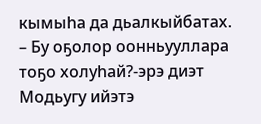кымыһа да дьалкыйбатах.
– Бу оҕолор оонньууллара тоҕо холуһай?-эрэ диэт Модьугу ийэтэ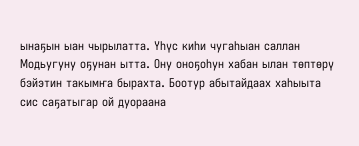ынаҕын ыан чырылатта. Үһүс киһи чугаһыан саллан Модьугуну оҕунан ытта. Ону оноҕоһун хабан ылан төптөрү бэйэтин такымҥа бырахта. Боотур абытайдаах хаһыыта сис саҕатыгар ой дуораана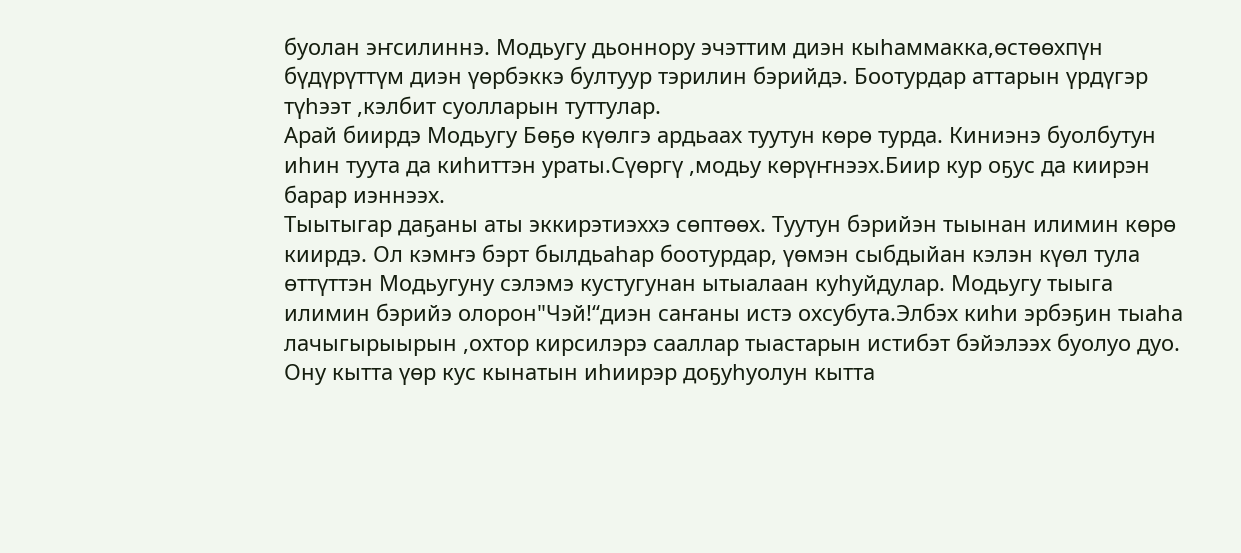буолан эҥсилиннэ. Модьугу дьоннору эчэттим диэн кыһаммакка,өстөөхпүн бүдүрүттүм диэн үөрбэккэ бултуур тэрилин бэрийдэ. Боотурдар аттарын үрдүгэр түһээт ,кэлбит суолларын туттулар.
Арай биирдэ Модьугу Бөҕө күөлгэ ардьаах туутун көрө турда. Киниэнэ буолбутун
иһин туута да киһиттэн ураты.Сүөргү ,модьу көрүҥнээх.Биир кур оҕус да киирэн барар иэннээх.
Тыытыгар даҕаны аты эккирэтиэххэ сөптөөх. Туутун бэрийэн тыынан илимин көрө киирдэ. Ол кэмҥэ бэрт былдьаһар боотурдар, үөмэн сыбдыйан кэлэн күөл тула өттүттэн Модьугуну сэлэмэ кустугунан ытыалаан куһуйдулар. Модьугу тыыга илимин бэрийэ олорон"Чэй!“диэн саҥаны истэ охсубута.Элбэх киһи эрбэҕин тыаһа лачыгырыырын ,охтор кирсилэрэ сааллар тыастарын истибэт бэйэлээх буолуо дуо. Ону кытта үөр кус кынатын иһиирэр доҕуһуолун кытта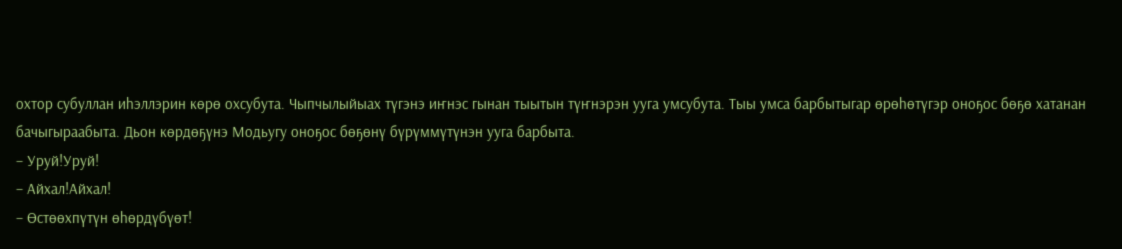охтор субуллан иһэллэрин көрө охсубута. Чыпчылыйыах түгэнэ иҥнэс гынан тыытын түҥнэрэн ууга умсубута. Тыы умса барбытыгар өрөһөтүгэр оноҕос бөҕө хатанан бачыгыраабыта. Дьон көрдөҕүнэ Модьугу оноҕос бөҕөнү бүрүммүтүнэн ууга барбыта.
– Уруй!Уруй!
– Айхал!Айхал!
– Өстөөхпүтүн өһөрдүбүөт!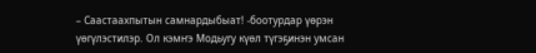– Саастаахпытын самнардыбыат! -боотурдар үөрэн үөгүлэстилэр. Ол кэмҥэ Модьугу күөл түгэҕинэн умсан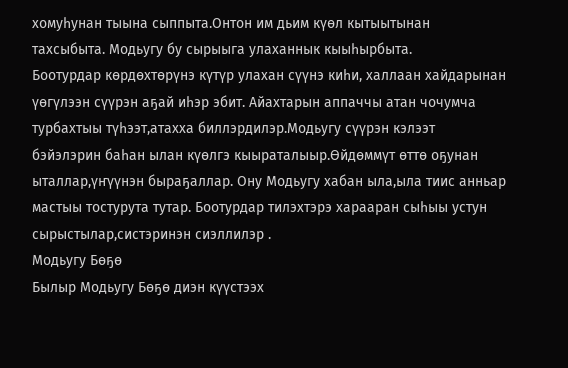хомуһунан тыына сыппыта.Онтон им дьим күөл кытыытынан тахсыбыта. Модьугу бу сырыыга улаханнык кыыһырбыта.
Боотурдар көрдөхтөрүнэ күтүр улахан сүүнэ киһи, халлаан хайдарынан үөгүлээн сүүрэн аҕай иһэр эбит. Айахтарын аппаччы атан чочумча турбахтыы түһээт,атахха биллэрдилэр.Модьугу сүүрэн кэлээт бэйэлэрин баһан ылан күөлгэ кыыраталыыр.Өйдөммүт өттө оҕунан ыталлар,үҥүүнэн быраҕаллар. Ону Модьугу хабан ыла,ыла тиис анньар мастыы тостурута тутар. Боотурдар тилэхтэрэ харааран сыһыы устун сырыстылар,систэринэн сиэллилэр .
Модьугу Бөҕө
Былыр Модьугу Бөҕө диэн күүстээх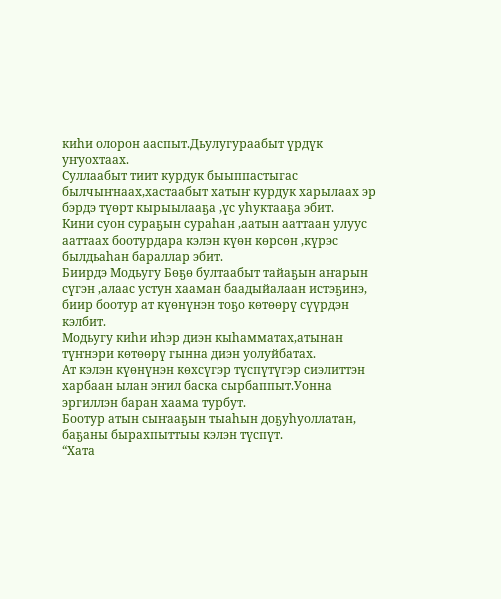киһи олорон ааспыт.Дьулугураабыт үрдүк уҥуохтаах.
Суллаабыт тиит курдук быыппастыгас былчыҥнаах,хастаабыт хатыҥ курдук харылаах эр бэрдэ түөрт кырыылааҕа ,үс уһуктааҕа эбит.
Кини суон сураҕын сураһан ,аатын ааттаан улуус ааттаах боотурдара кэлэн күөн көрсөн ,күрэс былдьаһан бараллар эбит.
Биирдэ Модьугу Бөҕө бултаабыт тайаҕын аҥарын сүгэн ,алаас устун хааман баадыйалаан истэҕинэ, биир боотур ат күөнүнэн тоҕо көтөөрү сүүрдэн кэлбит.
Модьугу киһи иһэр диэн кыһамматах,атынан түҥнэри көтөөрү гынна диэн уолуйбатах.
Ат кэлэн күөнүнэн көхсүгэр түспүтүгэр сиэлиттэн харбаан ылан эҥил баска сырбаппыт.Уонна эргиллэн баран хаама турбут.
Боотур атын сыҥааҕын тыаһын доҕуһуоллатан, баҕаны бырахпыттыы кэлэн түспүт.
“Хата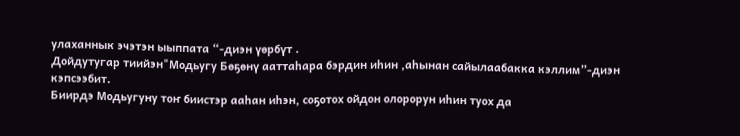улаханнык эчэтэн ыыппата “-диэн үөрбүт .
Дойдутугар тиийэн"Модьугу Бөҕөнү ааттаһара бэрдин иһин ,аһынан сайылаабакка кэллим”-диэн кэпсээбит.
Биирдэ Модьугуну тоҥ биистэр ааһан иһэн, соҕотох ойдон олорорун иһин туох да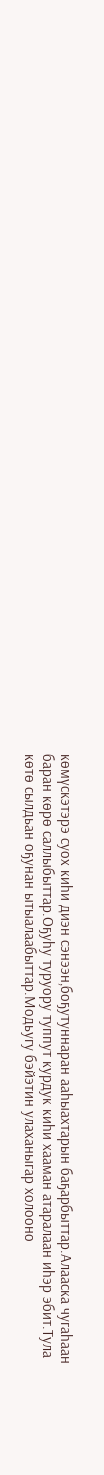көмүскэтэрэ суох киһи диэн сэнээн,боҕутуннаран ааһыахтарын баҕарбыттар.Алааска чугаһаан баран көрө саллыбыттар.Оҕуһу туруору туппут курдук киһи хааман атаралаан иһэр эбит.Тула көтө сылдьан оҕунан ытыалаабыттар.Модьугу бэйэтин улаханыгар холооно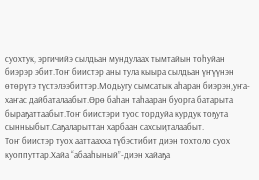суохтук, эргичийэ сылдьан мундулаах тымтайын тоһуйан биэрэр эбит.Тоҥ биистэр аны тула кыыра сылдьан үҥүүнэн өтөрүтэ түстэлээбиттэр.Модьугу сымсатык аһаран биэрэн,уҥа-хаҥас дайбаталаабыт.Өрө баһан таһааран буорга батарыта быраҕаттаабыт.Тоҥ биистэри туос тордуйа курдук тоҕута сынньыбыт.Саҕаларыттан харбаан сахсыҋталаабыт.
Тоҥ биистэр туох ааттаахха түбэстибит диэн тохтоло суох куоппуттар.Хайа “абааһыный”-диэн хайаҕа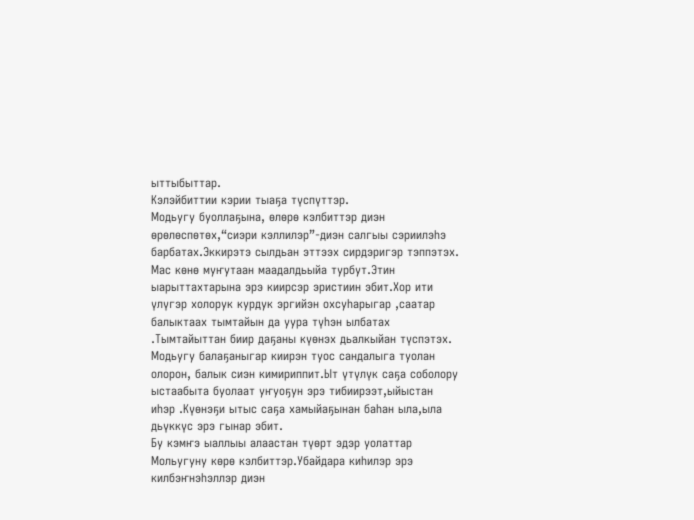ыттыбыттар.
Кэлэйбиттии кэрии тыаҕа түспүттэр.
Модьугу буоллаҕына, өлөрө кэлбиттэр диэн өрөлөспөтөх,“сиэри кэллилэр”-диэн салгыы сэриилэһэ барбатах.Эккирэтэ сылдьан эттээх сирдэригэр тэппэтэх.
Мас көнө муҥутаан маадалдьыйа турбут.Этин ыарыттахтарына эрэ киирсэр эристиин эбит.Хор ити үлүгэр холорук курдук эргийэн охсуһарыгар ,саатар балыктаах тымтайын да уура түһэн ылбатах .Тымтайыттан биир даҕаны күөнэх дьалкыйан түспэтэх.
Модьугу балаҕаныгар киирэн туос сандалыга туолан олорон, балык сиэн кимириппит.Ыт үтүлүк саҕа соболору ыстаабыта буолаат уҥуоҕун эрэ тибиирээт,ыйыстан иһэр .Күөнэҕи ытыс саҕа хамыйаҕынан баһан ыла,ыла дьүккүс эрэ гынар эбит.
Бу кэмҥэ ыаллыы алаастан түөрт эдэр уолаттар Мольугуну көрө кэлбиттэр.Убайдара киһилэр эрэ килбэҥнэһэллэр диэн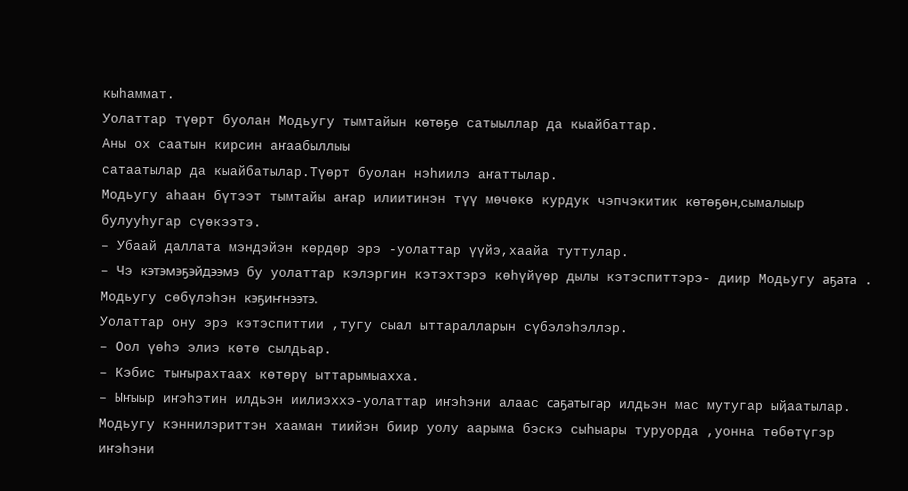кыһаммат.
Уолаттар түөрт буолан Модьугу тымтайын көтөҕө сатыыллар да кыайбаттар.
Аны ох саатын кирсин аҥаабыллыы
сатаатылар да кыайбатылар.Түөрт буолан нэһиилэ аҥаттылар.
Модьугу аһаан бүтээт тымтайы аҥар илиитинэн түү мөчөкө курдук чэпчэкитик көтөҕөн,сымалыыр булууһугар сүөкээтэ.
– Убаай даллата мэндэйэн көрдөр эрэ -уолаттар үүйэ,хаайа туттулар.
– Чэ кэтэмэҕэйдээмэ бу уолаттар кэлэргин кэтэхтэрэ көһүйүөр дылы кэтэспиттэрэ- диир Модьугу аҕата .
Модьугу сөбүлэһэн кэҕиҥнээтэ.
Уолаттар ону эрэ кэтэспиттии ,тугу сыал ыттаралларын сүбэлэһэллэр.
– Оол үөһэ элиэ көтө сылдьар.
– Кэбис тыҥырахтаах көтөрү ыттарымыахха.
– Ыҥыыр иҥэһэтин илдьэн иилиэххэ-уолаттар иҥэһэни алаас саҕатыгар илдьэн мас мутугар ыҋаатылар.
Модьугу кэннилэриттэн хааман тиийэн биир уолу аарыма бэскэ сыһыары туруорда ,уонна төбөтүгэр иҥэһэни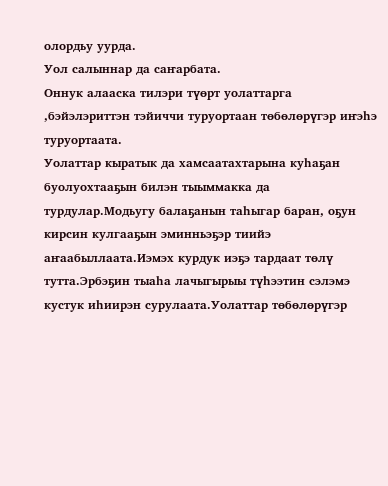олордьу уурда.
Уол салыннар да саҥарбата.
Оннук алааска тилэри түөрт уолаттарга ,бэйэлэриттэн тэйиччи туруортаан төбөлөрүгэр иҥэһэ туруортаата.
Уолаттар кыратык да хамсаатахтарына куһаҕан буолуохтааҕын билэн тыыммакка да турдулар.Модьугу балаҕанын таһыгар баран, оҕун кирсин кулгааҕын эминньэҕэр тиийэ аҥаабыллаата.Иэмэх курдук иэҕэ тардаат төлү тутта.Эрбэҕин тыаһа лачыгырыы түһээтин сэлэмэ кустук иһиирэн сурулаата.Уолаттар төбөлөрүгэр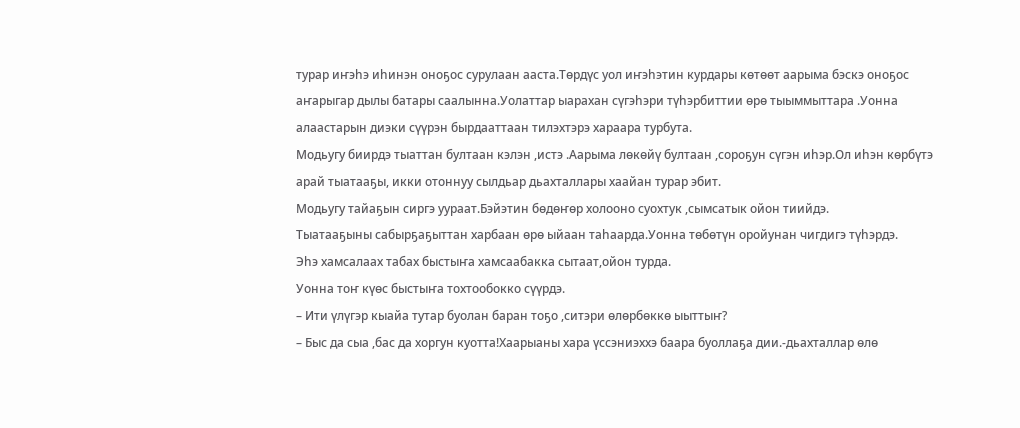турар иҥэһэ иһинэн оноҕос сурулаан ааста.Төрдүс уол иҥэһэтин курдары көтөөт аарыма бэскэ оноҕос аҥарыгар дылы батары саалынна.Уолаттар ыарахан сүгэһэри түһэрбиттии өрө тыыммыттара .Уонна алаастарын диэки сүүрэн бырдааттаан тилэхтэрэ хараара турбута.
Модьугу биирдэ тыаттан бултаан кэлэн ,истэ .Аарыма лөкөйү бултаан ,сороҕун сүгэн иһэр.Ол иһэн көрбүтэ арай тыатааҕы, икки отоннуу сылдьар дьахталлары хаайан турар эбит.
Модьугу тайаҕын сиргэ уураат.Бэйэтин бөдөҥөр холооно суохтук ,сымсатык ойон тиийдэ.
Тыатааҕыны сабырҕаҕыттан харбаан өрө ыйаан таһаарда.Уонна төбөтүн оройунан чигдигэ түһэрдэ.
Эһэ хамсалаах табах быстыҥа хамсаабакка сытаат,ойон турда.
Уонна тоҥ күөс быстыҥа тохтообокко сүүрдэ.
– Ити үлүгэр кыайа тутар буолан баран тоҕо ,ситэри өлөрбөккө ыыттыҥ?
– Быс да сыа ,бас да хоргун куотта!Хаарыаны хара үссэниэххэ баара буоллаҕа дии.-дьахталлар өлө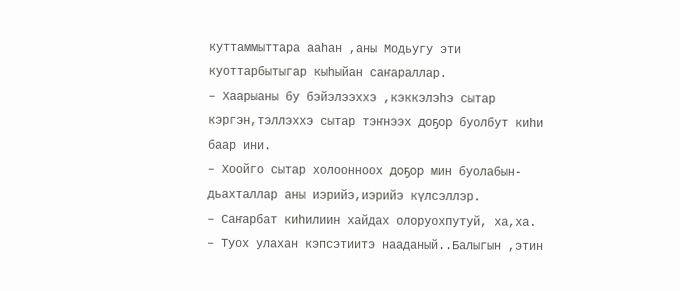куттаммыттара ааһан ,аны Модьугу эти куоттарбытыгар кыһыйан саҥараллар.
– Хаарыаны бу бэйэлээххэ ,кэккэлэһэ сытар кэргэн,тэллэххэ сытар тэҥнээх доҕор буолбут киһи баар ини.
– Хоойго сытар холоонноох доҕор мин буолабын-дьахталлар аны иэрийэ,иэрийэ күлсэллэр.
– Саҥарбат киһилиин хайдах олоруохпутуй, ха,ха.
– Туох улахан кэпсэтиитэ нааданый..Балыгын ,этин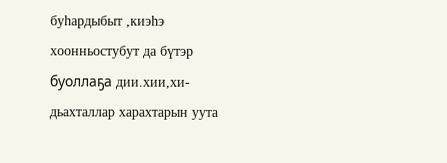буһардыбыт ,киэһэ хоонньостубут да бүтэр буоллаҕа дии.хии,хи-дьахталлар харахтарын уута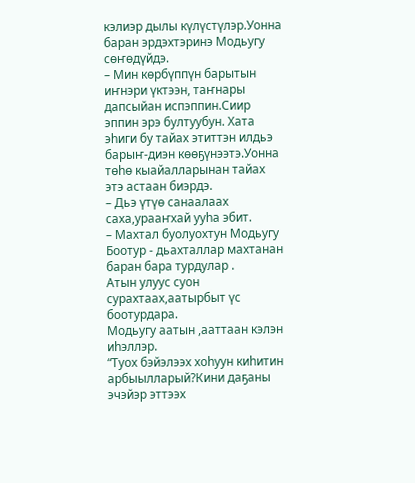кэлиэр дылы күлүстүлэр.Уонна баран эрдэхтэринэ Модьугу сөҥөдүйдэ.
– Мин көрбүппүн барытын
иҥнэри үктээн, таҥнары дапсыйан испэппин.Сиир эппин эрэ бултуубун. Хата эһиги бу тайах этиттэн илдьэ барыҥ-диэн көөҕүнээтэ.Уонна төһө кыайалларынан тайах этэ астаан биэрдэ.
– Дьэ үтүө санаалаах саха,урааҥхай ууһа эбит.
– Махтал буолуохтун Модьугу Боотур - дьахталлар махтанан баран бара турдулар .
Атын улуус суон сурахтаах,аатырбыт үс боотурдара.
Модьугу аатын ,ааттаан кэлэн иһэллэр.
“Туох бэйэлээх хоһуун киһитин арбыылларый?Кини даҕаны эчэйэр эттээх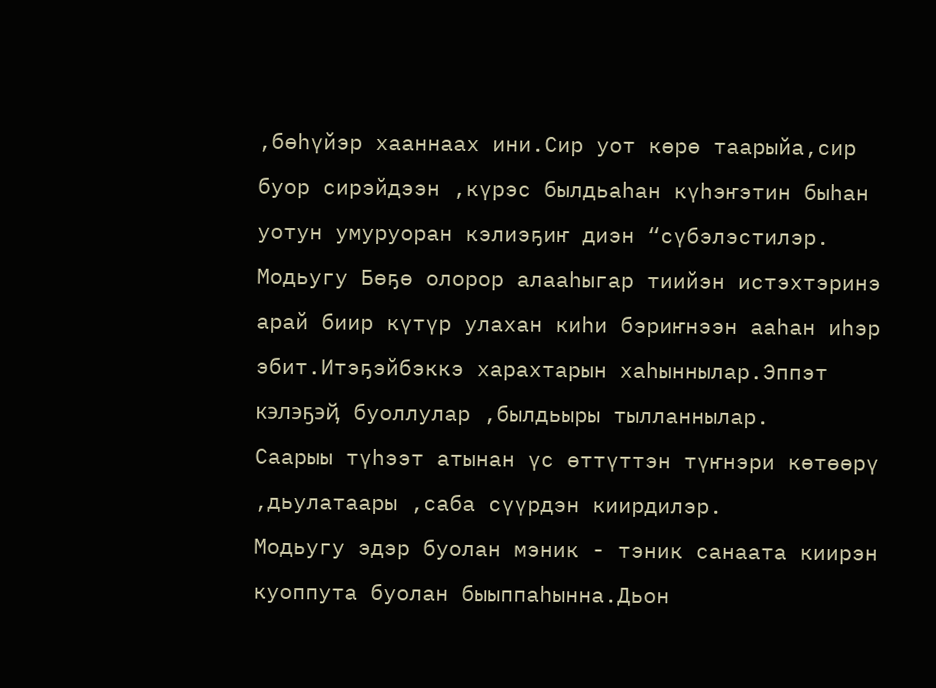,бөһүйэр хааннаах ини.Сир уот көрө таарыйа,сир буор сирэйдээн ,күрэс былдьаһан күһэҥэтин быһан уотун умуруоран кэлиэҕиҥ диэн “сүбэлэстилэр.
Модьугу Бөҕө олорор алааһыгар тиийэн истэхтэринэ арай биир күтүр улахан киһи бэриҥнээн ааһан иһэр эбит.Итэҕэйбэккэ харахтарын хаһыннылар.Эппэт кэлэҕэҋ буоллулар ,былдьыры тылланнылар.
Саарыы түһээт атынан үс өттүттэн түҥнэри көтөөрү ,дьулатаары ,саба сүүрдэн киирдилэр.
Модьугу эдэр буолан мэник - тэник санаата киирэн куоппута буолан быыппаһынна.Дьон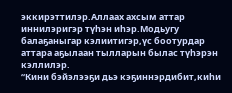эккирэттилэр.Аллаах ахсым аттар иннилэригэр түһэн иһэр.Модьугу балаҕаныгар кэлиитигэр,үс боотурдар аттара аҕылаан тылларын былас түһэрэн кэллилэр.
“Кини бэйэлээҕи дьэ кэҕиннэрдибит,киһи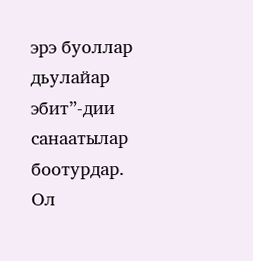эрэ буоллар дьулайар эбит”-дии санаатылар боотурдар.
Ол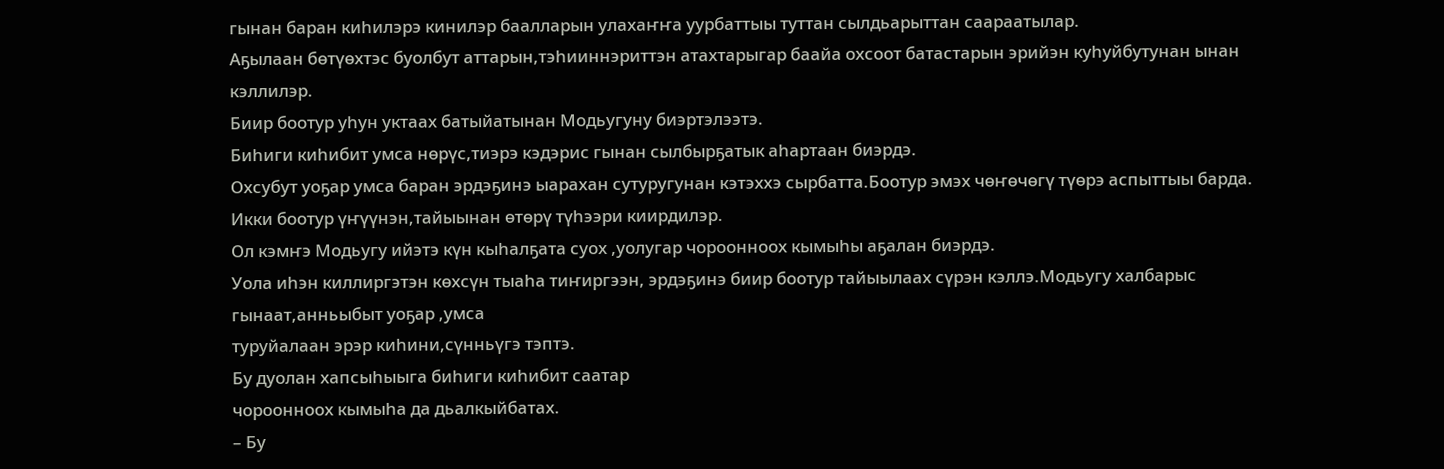гынан баран киһилэрэ кинилэр баалларын улахаҥҥа уурбаттыы туттан сылдьарыттан саараатылар.
Аҕылаан бөтүөхтэс буолбут аттарын,тэһииннэриттэн атахтарыгар баайа охсоот батастарын эрийэн куһуйбутунан ынан кэллилэр.
Биир боотур уһун уктаах батыйатынан Модьугуну биэртэлээтэ.
Биһиги киһибит умса нөрүс,тиэрэ кэдэрис гынан сылбырҕатык аһартаан биэрдэ.
Охсубут уоҕар умса баран эрдэҕинэ ыарахан сутуругунан кэтэххэ сырбатта.Боотур эмэх чөҥөчөгү түөрэ аспыттыы барда.
Икки боотур үҥүүнэн,тайыынан өтөрү түһээри киирдилэр.
Ол кэмҥэ Модьугу ийэтэ күн кыһалҕата суох ,уолугар чороонноох кымыһы аҕалан биэрдэ.
Уола иһэн киллиргэтэн көхсүн тыаһа тиҥиргээн, эрдэҕинэ биир боотур тайыылаах сүрэн кэллэ.Модьугу халбарыс гынаат,анньыбыт уоҕар ,умса
туруйалаан эрэр киһини,сүнньүгэ тэптэ.
Бу дуолан хапсыһыыга биһиги киһибит саатар
чороонноох кымыһа да дьалкыйбатах.
– Бу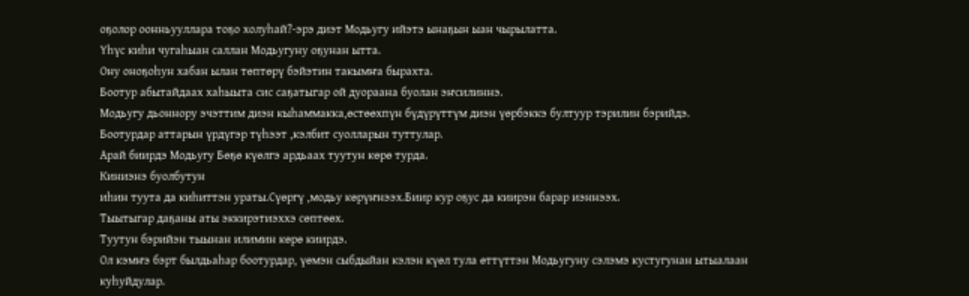оҕолор оонньууллара тоҕо холуһай?-эрэ диэт Модьугу ийэтэ ынаҕын ыан чырылатта.
Үһүс киһи чугаһыан саллан Модьугуну оҕунан ытта.
Ону оноҕоһун хабан ылан төптөрү бэйэтин такымҥа бырахта.
Боотур абытайдаах хаһыыта сис саҕатыгар ой дуораана буолан эҥсилиннэ.
Модьугу дьоннору эчэттим диэн кыһаммакка,өстөөхпүн бүдүрүттүм диэн үөрбэккэ бултуур тэрилин бэрийдэ.
Боотурдар аттарын үрдүгэр түһээт ,кэлбит суолларын туттулар.
Арай биирдэ Модьугу Бөҕө күөлгэ ардьаах туутун көрө турда.
Киниэнэ буолбутун
иһин туута да киһиттэн ураты.Сүөргү ,модьу көрүҥнээх.Биир кур оҕус да киирэн барар иэннээх.
Тыытыгар даҕаны аты эккирэтиэххэ сөптөөх.
Туутун бэрийэн тыынан илимин көрө киирдэ.
Ол кэмҥэ бэрт былдьаһар боотурдар, үөмэн сыбдыйан кэлэн күөл тула өттүттэн Модьугуну сэлэмэ кустугунан ытыалаан куһуйдулар.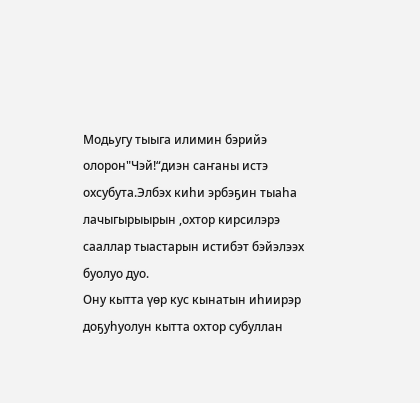Модьугу тыыга илимин бэрийэ олорон"Чэй!“диэн саҥаны истэ охсубута.Элбэх киһи эрбэҕин тыаһа лачыгырыырын ,охтор кирсилэрэ сааллар тыастарын истибэт бэйэлээх буолуо дуо.
Ону кытта үөр кус кынатын иһиирэр доҕуһуолун кытта охтор субуллан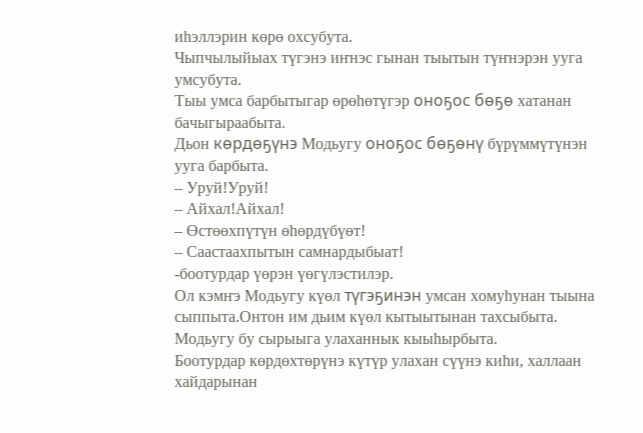иһэллэрин көрө охсубута.
Чыпчылыйыах түгэнэ иҥнэс гынан тыытын түҥнэрэн ууга умсубута.
Тыы умса барбытыгар өрөһөтүгэр оноҕос бөҕө хатанан бачыгыраабыта.
Дьон көрдөҕүнэ Модьугу оноҕос бөҕөнү бүрүммүтүнэн ууга барбыта.
– Уруй!Уруй!
– Айхал!Айхал!
– Өстөөхпүтүн өһөрдүбүөт!
– Саастаахпытын самнардыбыат!
-боотурдар үөрэн үөгүлэстилэр.
Ол кэмҥэ Модьугу күөл түгэҕинэн умсан хомуһунан тыына сыппыта.Онтон им дьим күөл кытыытынан тахсыбыта. Модьугу бу сырыыга улаханнык кыыһырбыта.
Боотурдар көрдөхтөрүнэ күтүр улахан сүүнэ киһи, халлаан хайдарынан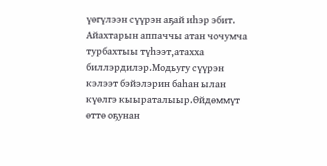үөгүлээн сүүрэн аҕай иһэр эбит.
Айахтарын аппаччы атан чочумча турбахтыы түһээт,атахха биллэрдилэр.Модьугу сүүрэн кэлээт бэйэлэрин баһан ылан күөлгэ кыыраталыыр.Өйдөммүт өттө оҕунан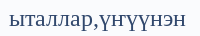ыталлар,үҥүүнэн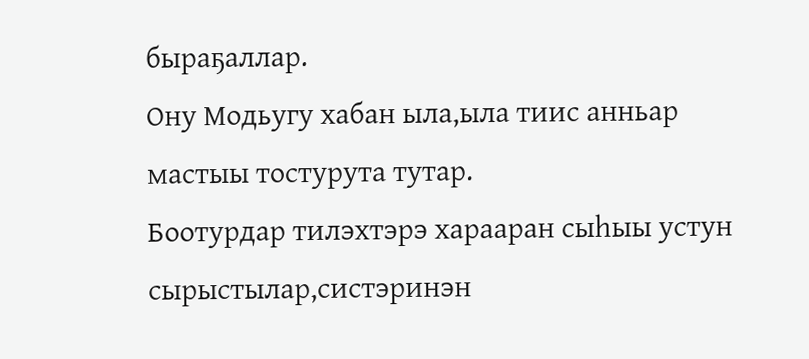быраҕаллар.
Ону Модьугу хабан ыла,ыла тиис анньар мастыы тостурута тутар.
Боотурдар тилэхтэрэ харааран сыһыы устун сырыстылар,систэринэн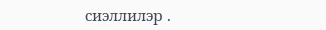сиэллилэр .